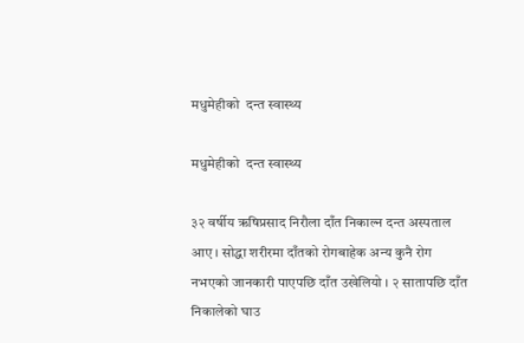मधुमेहीको  दन्त स्वास्थ्य

मधुमेहीको  दन्त स्वास्थ्य

३२ वर्षीय ऋषिप्रसाद निरौला दाँत निकाल्न दन्त अस्पताल आए । सोद्धा शरीरमा दाँतको रोगबाहेक अन्य कुनै रोग नभएको जानकारी पाएपछि दाँत उखेलियो । २ सातापछि दाँत निकालेको घाउ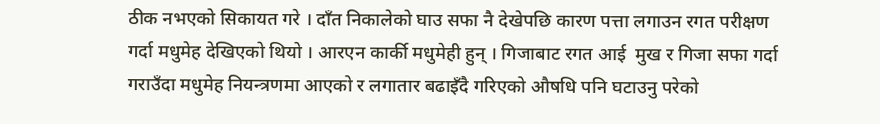ठीक नभएको सिकायत गरे । दाँत निकालेको घाउ सफा नै देखेपछि कारण पत्ता लगाउन रगत परीक्षण गर्दा मधुमेह देखिएको थियो । आरएन कार्की मधुमेही हुन् । गिजाबाट रगत आई  मुख र गिजा सफा गर्दा गराउँदा मधुमेह नियन्त्रणमा आएको र लगातार बढाइँदै गरिएको औषधि पनि घटाउनु परेको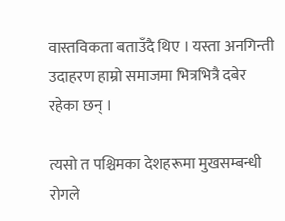वास्तविकता बताउँदै थिए । यस्ता अनगिन्ती उदाहरण हाम्रो समाजमा भित्रभित्रै दबेर रहेका छन् ।

त्यसो त पश्चिमका देशहरूमा मुखसम्बन्धी रोगले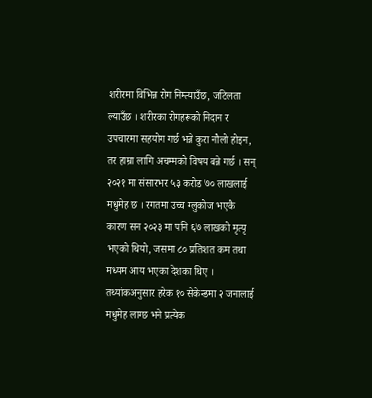शरीरमा विभिन्न रोग निम्त्याउँछ, जटिलता ल्याउँछ । शरीरका रोगहरूको निदान र उपचारमा सहयोग गर्छ भन्ने कुरा नौलो होइन, तर हाम्रा लागि अचम्मको विषय बन्ने गर्छ । सन् २०२१ मा संसारभर ५३ करोड ७० लाखलाई मधुमेह छ । रगतमा उच्च ग्लुकोज भएकै कारण सन २०२३ मा पनि ६७ लाखको मृत्यृ भएको थियो, जसमा ८० प्रतिशत कम तथा मध्यम आय भएका देशका थिए । तथ्यांकअनुसार हरेक १० सेकेन्डमा २ जनालाई मधुमेह लाग्छ भने प्रत्येक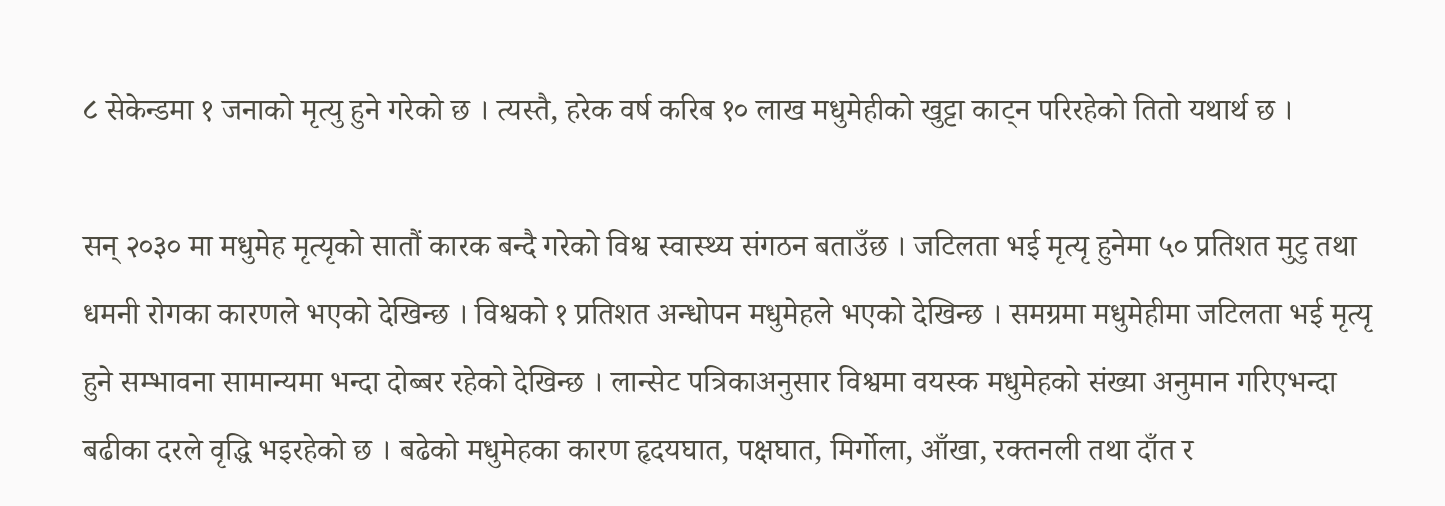८ सेकेन्डमा १ जनाको मृत्यु हुने गरेको छ । त्यस्तै, हरेक वर्ष करिब १० लाख मधुमेहीको खुट्टा काट्न परिरहेको तितो यथार्थ छ ।

सन् २०३० मा मधुमेह मृत्यृको सातौं कारक बन्दै गरेको विश्व स्वास्थ्य संगठन बताउँछ । जटिलता भई मृत्यृ हुनेमा ५० प्रतिशत मुटु तथा धमनी रोगका कारणले भएको देखिन्छ । विश्वको १ प्रतिशत अन्धोपन मधुमेहले भएको देखिन्छ । समग्रमा मधुमेहीमा जटिलता भई मृत्यृ हुने सम्भावना सामान्यमा भन्दा दोब्बर रहेको देखिन्छ । लान्सेट पत्रिकाअनुसार विश्वमा वयस्क मधुमेहको संख्या अनुमान गरिएभन्दा बढीका दरले वृद्धि भइरहेको छ । बढेको मधुमेहका कारण हृदयघात, पक्षघात, मिर्गोला, आँखा, रक्तनली तथा दाँत र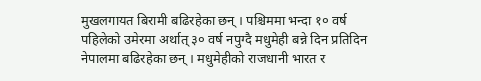मुखलगायत बिरामी बढिरहेका छन् । पश्चिममा भन्दा १० वर्ष पहिलेको उमेरमा अर्थात् ३० वर्ष नपुग्दै मधुमेही बन्ने दिन प्रतिदिन नेपालमा बढिरहेका छन् । मधुमेहीको राजधानी भारत र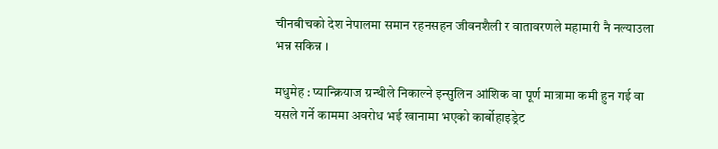चीनबीचको देश नेपालमा समान रहनसहन जीवनशैली र वातावरणले महामारी नै नल्याउला भन्न सकिन्न ।

मधुमेह : प्यान्क्रियाज ग्रन्थीले निकाल्ने इन्सुलिन आंशिक वा पूर्ण मात्रामा कमी हुन गई वा यसले गर्ने काममा अवरोध भई खानामा भएको कार्बोहाइड्रेट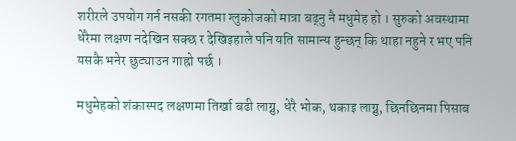शरीरले उपयोग गर्न नसकी रगतमा ग्लुकोजको मात्रा बढ्नु नै मधुमेह हो । सुरुको अवस्थामा धेरैमा लक्षण नदेखिन सक्छ र देखिइहाले पनि यति सामान्य हुन्छन् कि थाहा नहुने र भए पनि यसकै भनेर छुट्याउन गाह्रो पर्छ ।

मधुमेहको शंकास्पद लक्षणमा तिर्खा बढी लाग्नु, धेरै भोक, थकाइ लाग्नु, छिनछिनमा पिसाब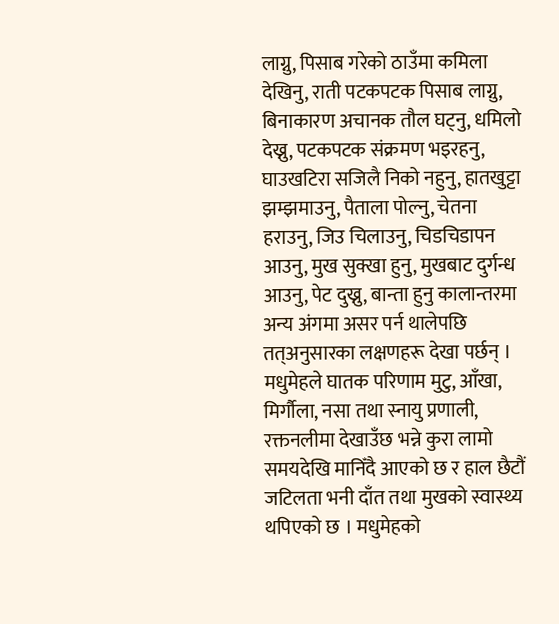लाग्नु, पिसाब गरेको ठाउँमा कमिला देखिनु, राती पटकपटक पिसाब लाग्नु, बिनाकारण अचानक तौल घट्नु, धमिलो देख्नु, पटकपटक संक्रमण भइरहनु, घाउखटिरा सजिलै निको नहुनु, हातखुट्टा झम्झमाउनु, पैताला पोल्नु, चेतना हराउनु, जिउ चिलाउनु, चिडचिडापन आउनु, मुख सुक्खा हुनु, मुखबाट दुर्गन्ध आउनु, पेट दुख्नु, बान्ता हुनु कालान्तरमा अन्य अंगमा असर पर्न थालेपछि तत्अनुसारका लक्षणहरू देखा पर्छन् । मधुमेहले घातक परिणाम मुटु, आँखा, मिर्गौला, नसा तथा स्नायु प्रणाली, रक्तनलीमा देखाउँछ भन्ने कुरा लामो समयदेखि मानिँदै आएको छ र हाल छैटौं जटिलता भनी दाँत तथा मुखको स्वास्थ्य थपिएको छ । मधुमेहको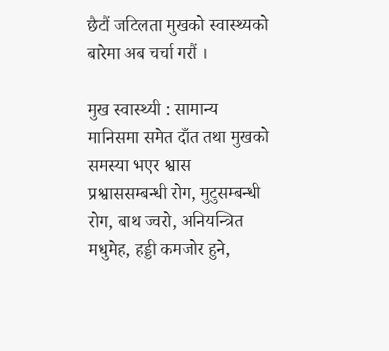छैटौं जटिलता मुखको स्वास्थ्यको बारेमा अब चर्चा गरौं ।

मुख स्वास्थ्यी : सामान्य मानिसमा समेत दाँत तथा मुखको समस्या भएर श्वास प्रश्वाससम्बन्धी रोग, मुटुसम्बन्धी रोग, बाथ ज्वरो, अनियन्त्रित मधुमेह, हड्डी कमजोर हुने,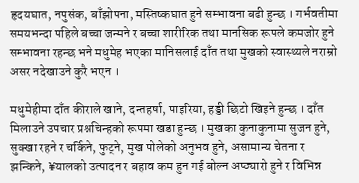हृदयघात, नपुसंक, बाँझोपना, मस्तिष्कघात हुने सम्भावना बढी हुन्छ । गर्भवतीमा समयभन्दा पहिले बच्चा जन्मने र बच्चा शारीरिक तथा मानसिक रूपले कमजोर हुने सम्भावना रहन्छ भने मधुमेह भएका मानिसलाई दाँत तथा मुखको स्वास्थ्यले नराम्रो असर नदेखाउने कुरै भएन ।

मधुमेहीमा दाँत कीराले खाने, दन्तहर्षा, पाइरिया, हड्डी छिटो खिइने हुन्छ । दाँत मिलाउने उपचार प्रश्नचिन्हको रूपमा खडा हुन्छ । मुखका कुनाकुनामा सुजन हुने, सुक्खा रहने र चर्किने, फुट्ने, मुख पोलेको अनुभव हुने, असामान्य चेतना र झन्किने, ¥यालको उत्पादन र बहाव कम हुन गई बोल्न अप्ठ्यारो हुने र विभिन्न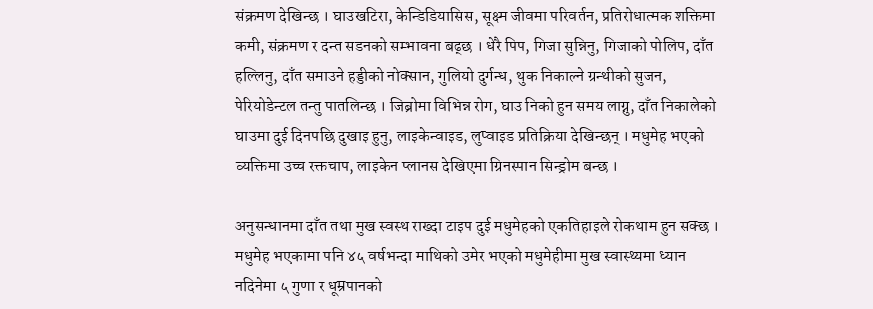संक्रमण देखिन्छ । घाउखटिरा, केन्डिडियासिस, सूक्ष्म जीवमा परिवर्तन, प्रतिरोधात्मक शक्तिमा कमी, संक्रमण र दन्त सडनको सम्भावना बढ्छ । धेरै पिप, गिजा सुन्निनु, गिजाको पोलिप, दाँत हल्लिनु, दाँत समाउने हड्डीको नोक्सान, गुलियो दुर्गन्ध, थुक निकाल्ने ग्रन्थीको सुजन, पेरियोडेन्टल तन्तु पातलिन्छ । जिब्रोमा विभिन्न रोग, घाउ निको हुन समय लाग्नु, दाँत निकालेको घाउमा दुई दिनपछि दुखाइ हुनु, लाइकेन्वाइड, लुप्वाइड प्रतिक्रिया देखिन्छन् । मधुमेह भएको व्यक्तिमा उच्च रक्तचाप, लाइकेन प्लानस देखिएमा ग्रिनस्पान सिन्ड्रोम बन्छ ।

अनुसन्धानमा दाँत तथा मुख स्वस्थ राख्दा टाइप दुई मधुमेहको एकतिहाइले रोकथाम हुन सक्छ । मधुमेह भएकामा पनि ४५ वर्षभन्दा माथिको उमेर भएको मधुमेहीमा मुख स्वास्थ्यमा ध्यान नदिनेमा ५ गुणा र धूम्रपानको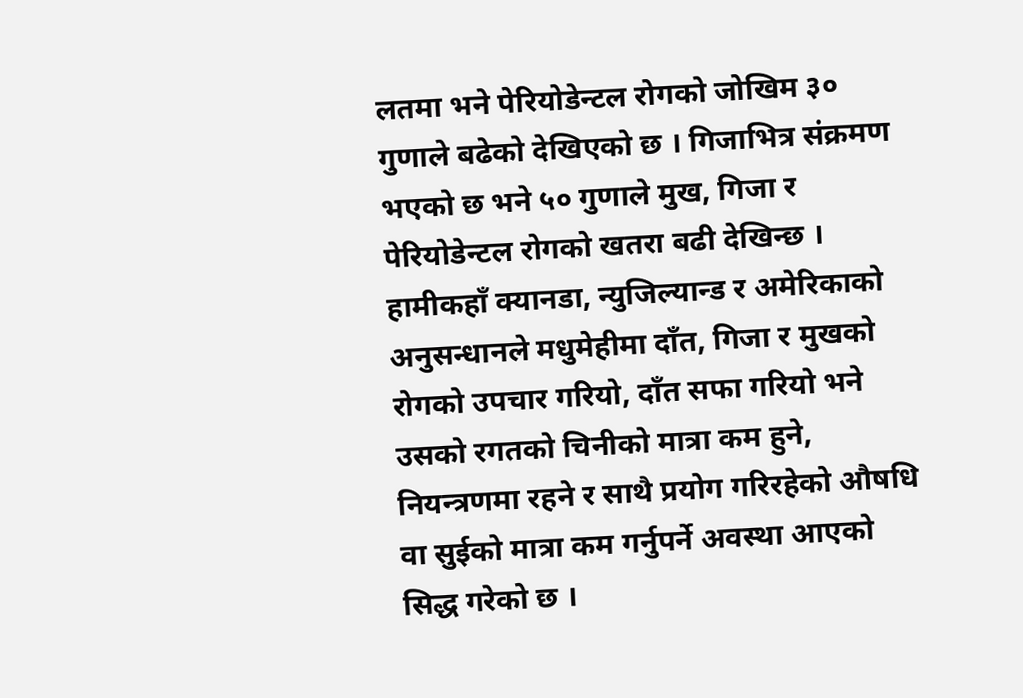लतमा भने पेरियोडेन्टल रोगको जोखिम ३० गुणाले बढेको देखिएको छ । गिजाभित्र संक्रमण भएको छ भने ५० गुणाले मुख, गिजा र पेरियोडेन्टल रोगको खतरा बढी देखिन्छ । हामीकहाँ क्यानडा, न्युजिल्यान्ड र अमेरिकाको अनुसन्धानले मधुमेहीमा दाँत, गिजा र मुखको रोगको उपचार गरियो, दाँत सफा गरियो भने उसको रगतको चिनीको मात्रा कम हुने, नियन्त्रणमा रहने र साथै प्रयोग गरिरहेको औषधि वा सुईको मात्रा कम गर्नुपर्ने अवस्था आएको सिद्ध गरेको छ ।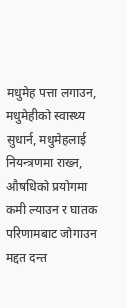मधुमेह पत्ता लगाउन, मधुमेहीको स्वास्थ्य सुधार्न, मधुमेहलाई नियन्त्रणमा राख्न, औषधिको प्रयोगमा कमी ल्याउन र घातक परिणामबाट जोगाउन मद्दत दन्त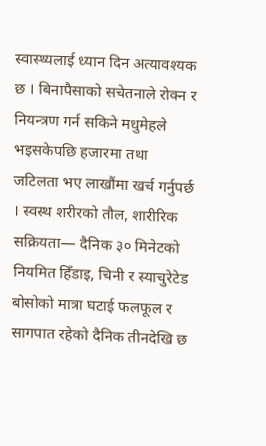स्वास्थ्यलाई ध्यान दिन अत्यावश्यक छ । बिनापैसाको सचेतनाले रोक्न र नियन्त्रण गर्न सकिने मधुमेहले भइसकेपछि हजारमा तथा जटिलता भए लाखौंमा खर्च गर्नुपर्छ । स्वस्थ शरीरको तौल, शारीरिक सक्रियता— दैनिक ३० मिनेटको नियमित हिँडाइ, चिनी र स्याचुरेटेड बोसोको मात्रा घटाई फलफूल र सागपात रहेको दैनिक तीनदेखि छ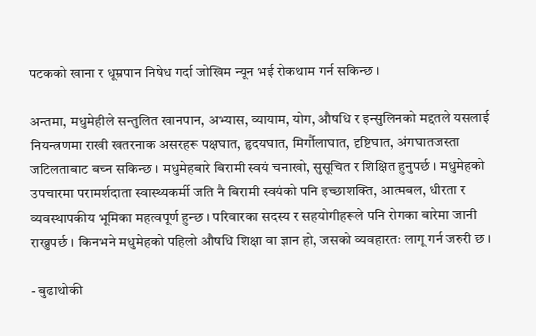पटकको खाना र धूम्रपान निषेध गर्दा जोखिम न्यून भई रोकथाम गर्न सकिन्छ ।

अन्तमा, मधुमेहीले सन्तुलित खानपान, अभ्यास, व्यायाम, योग, औषधि र इन्सुलिनको मद्दतले यसलाई नियन्त्रणमा राखी खतरनाक असरहरू पक्षघात, हृदयघात, मिर्गौलाघात, दृष्टिघात, अंगघातजस्ता जटिलताबाट बच्न सकिन्छ । मधुमेहबारे बिरामी स्वयं चनाखो, सुसूचित र शिक्षित हुनुपर्छ । मधुमेहको उपचारमा परामर्शदाता स्वास्थ्यकर्मी जति नै बिरामी स्वयंको पनि इच्छाशक्ति, आत्मबल, धीरता र व्यवस्थापकीय भूमिका महत्वपूर्ण हुन्छ । परिवारका सदस्य र सहयोगीहरूले पनि रोगका बारेमा जानी राख्नुपर्छ । किनभने मधुमेहको पहिलो औषधि शिक्षा वा ज्ञान हो, जसको व्यवहारतः लागू गर्न जरुरी छ ।

- बुढाथोकी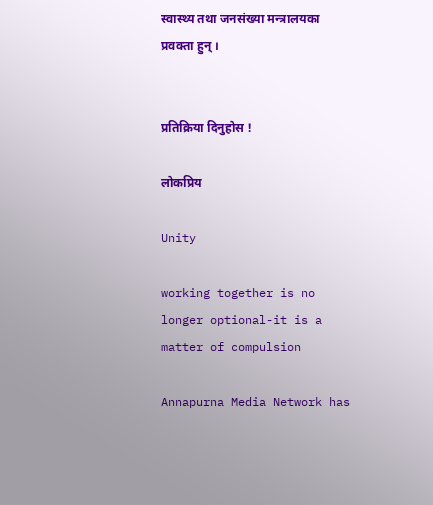स्वास्थ्य तथा जनसंख्या मन्त्रालयका प्रवक्ता हुन् ।


प्रतिक्रिया दिनुहोस !

लोकप्रिय

Unity

working together is no longer optional-it is a matter of compulsion

Annapurna Media Network has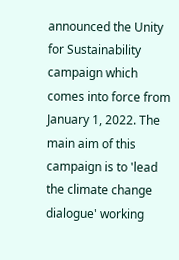announced the Unity for Sustainability campaign which comes into force from January 1, 2022. The main aim of this campaign is to 'lead the climate change dialogue' working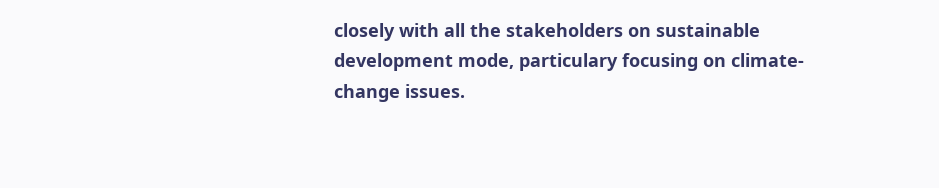closely with all the stakeholders on sustainable development mode, particulary focusing on climate-change issues.